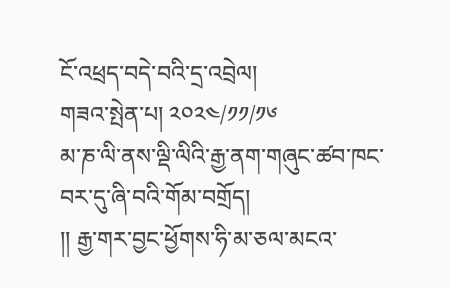ངོ་འཕྲད་བདེ་བའི་དྲ་འབྲེལ།
གཟའ་སྤེན་པ། ༢༠༢༤/༡༡/༡༦
མ་ཎ་ལི་ནས་ལྡི་ལིའི་རྒྱ་ནག་གཞུང་ཚབ་ཁང་བར་དུ་ཞི་བའི་གོམ་བགྲོད།
།། རྒྱ་གར་བྱང་ཕྱོགས་ཧི་མ་ཅལ་མངའ་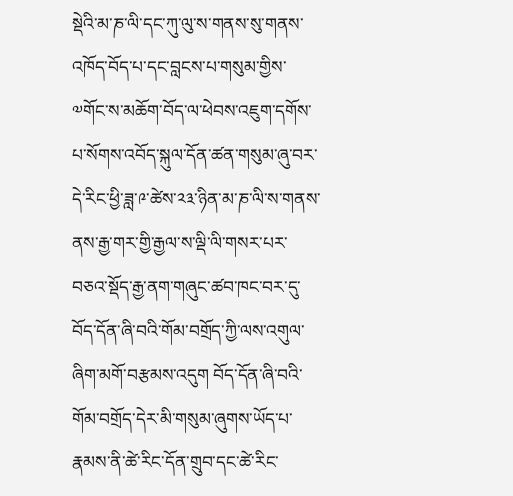སྡེའི་མ་ཎ་ལི་དང་ཀུ་ལུ་ས་གནས་སུ་གནས་འཁོད་བོད་པ་དང་བླངས་པ་གསུམ་གྱིས་༧གོང་ས་མཆོག་བོད་ལ་ཕེབས་འཇུག་དགོས་པ་སོགས་འབོད་སྐུལ་དོན་ཚན་གསུམ་ཞུ་བར་དེ་རིང་ཕྱི་ཟླ་༩་ཚེས་༢༣་ཉིན་མ་ཎ་ལི་ས་གནས་ནས་རྒྱ་གར་གྱི་རྒྱལ་ས་ལྡི་ལི་གསར་པར་བཅའ་སྡོད་རྒྱ་ནག་གཞུང་ཚབ་ཁང་བར་དུ་བོད་དོན་ཞི་བའི་གོམ་བགྲོད་ཀྱི་ལས་འགུལ་ཞིག་མགོ་བརྩམས་འདུག བོད་དོན་ཞི་བའི་གོམ་བགྲོད་དེར་མི་གསུམ་ཞུགས་ཡོད་པ་རྣམས་ནི་ཚེ་རིང་དོན་གྲུབ་དང་ཚེ་རིང་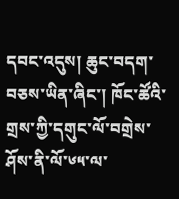དབང་འདུས། ཆུང་བདག་བཅས་ཡིན་ཞིང་། ཁོང་ཚོའི་གྲས་ཀྱི་དགུང་ལོ་བགྲེས་ཤོས་ནི་ལོ་༦༥་ལ་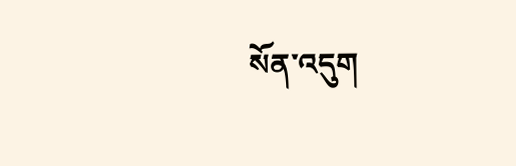སོན་འདུག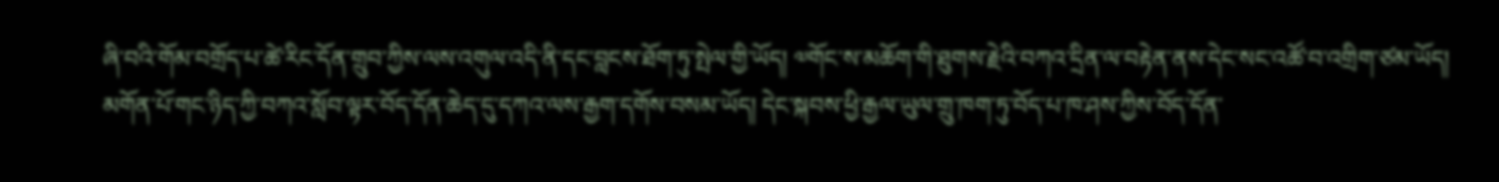ཞི་བའི་གོམ་བགྲོད་པ་ཚེ་རིང་དོན་གྲུབ་ཀྱིས་ལས་འགུལ་འདི་ནི་དང་བླངས་ཐོག་ཏུ་སྤེལ་གྱི་ཡོད། ༧གོང་ས་མཆོག་གི་ཐུགས་རྗེའི་བཀའ་དྲིན་ལ་བརྟེན་ནས་དེང་སང་འཚོ་བ་འགྲིག་ཙམ་ཡོད། མགོན་པོ་གང་ཉིད་ཀྱི་བཀའ་སློབ་ལྟར་བོད་དོན་ཆེད་དུ་དཀའ་ལས་རྒྱག་དགོས་བསམ་ཡོད། དེང་སྐབས་ཕྱི་རྒྱལ་ཡུལ་གྲུ་ཁག་ཏུ་བོད་པ་ཁ་ཤས་ཀྱིས་བོད་དོན་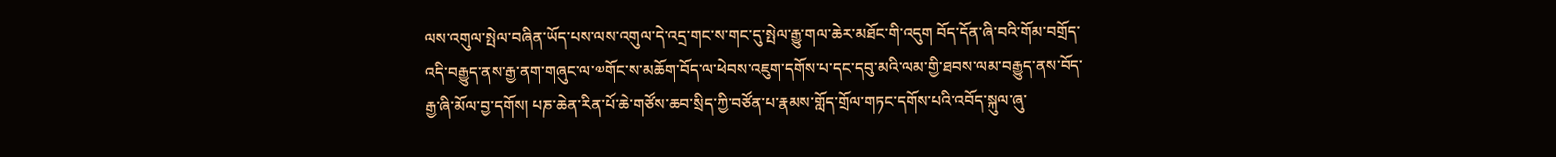ལས་འགུལ་སྤེལ་བཞིན་ཡོད་པས་ལས་འགུལ་དེ་འདྲ་གང་ས་གང་དུ་སྤེལ་རྒྱུ་གལ་ཆེར་མཐོང་གི་འདུག བོད་དོན་ཞི་བའི་གོམ་བགྲོད་འདི་བརྒྱུད་ནས་རྒྱ་ནག་གཞུང་ལ་༧གོང་ས་མཆོག་བོད་ལ་ཕེབས་འཇུག་དགོས་པ་དང་དབུ་མའི་ལམ་གྱི་ཐབས་ལམ་བརྒྱུད་ནས་བོད་རྒྱ་ཞི་མོལ་བྱ་དགོས། པཎ་ཆེན་རིན་པོ་ཆེ་གཙོས་ཆབ་སྲིད་ཀྱི་བཙོན་པ་རྣམས་གློད་གྲོལ་གཏང་དགོས་པའི་འབོད་སྐུལ་ཞུ་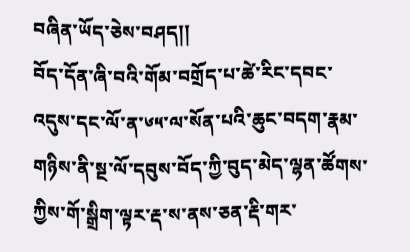བཞིན་ཡོད་ཅེས་བཤད།།
བོད་དོན་ཞི་བའི་གོམ་བགྲོད་པ་ཚེ་རིང་དབང་འདུས་དང་ལོ་ན་༦༥་ལ་སོན་པའི་ཆུང་བདག་རྣམ་གཉིས་ནི་སྔ་ལོ་དབུས་བོད་ཀྱི་བུད་མེད་ལྷན་ཚོགས་ཀྱིས་གོ་སྒྲིག་ལྟར་རྡ་ས་ནས་ཅན་རྡི་གར་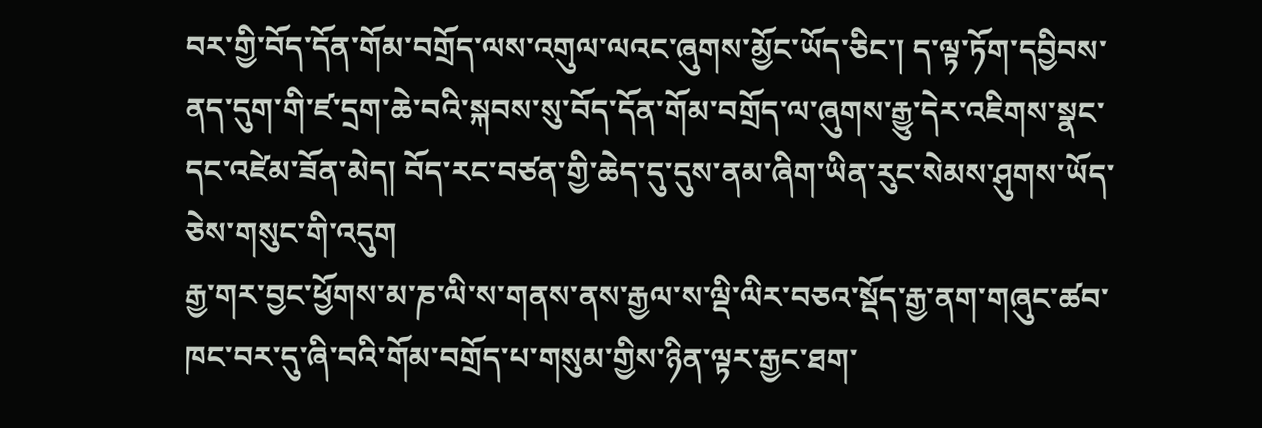བར་གྱི་བོད་དོན་གོམ་བགྲོད་ལས་འགུལ་ལའང་ཞུགས་མྱོང་ཡོད་ཅིང་། ད་ལྟ་ཏོག་དབྱིབས་ནད་དུག་གི་ཛ་དྲག་ཆེ་བའི་སྐབས་སུ་བོད་དོན་གོམ་བགྲོད་ལ་ཞུགས་རྒྱུ་དེར་འཇིགས་སྣང་དང་འཛེམ་ཟོན་མེད། བོད་རང་བཙན་གྱི་ཆེད་དུ་དུས་ནམ་ཞིག་ཡིན་རུང་སེམས་ཤུགས་ཡོད་ཅེས་གསུང་གི་འདུག
རྒྱ་གར་བྱང་ཕྱོགས་མ་ཎ་ལི་ས་གནས་ནས་རྒྱལ་ས་ལྡི་ལིར་བཅའ་སྡོད་རྒྱ་ནག་གཞུང་ཚབ་ཁང་བར་དུ་ཞི་བའི་གོམ་བགྲོད་པ་གསུམ་གྱིས་ཉིན་ལྟར་རྒྱང་ཐག་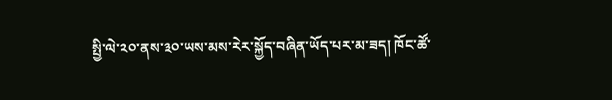སྤྱི་ལེ་༢༠་ནས་༣༠་ཡས་མས་རེར་སྐྱོད་བཞིན་ཡོད་པར་མ་ཟད། ཁོང་ཚོ་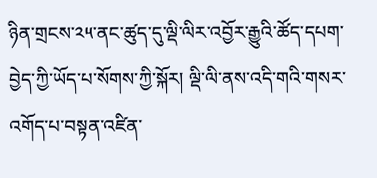ཉིན་གྲངས་༢༥་ནང་ཚུད་དུ་ལྡི་ལིར་འབྱོར་རྒྱུའི་ཚོད་དཔག་བྱེད་ཀྱི་ཡོད་པ་སོགས་ཀྱི་སྐོར། ལྡི་ལི་ནས་འདི་གའི་གསར་འགོད་པ་བསྟན་འཛིན་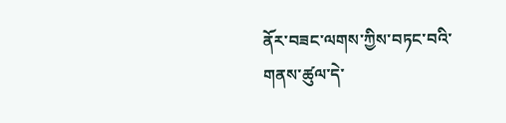ནོར་བཟང་ལགས་ཀྱིས་བཏང་བའི་གནས་ཚུལ་དེ་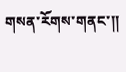གསན་རོགས་གནང་།།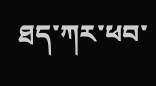ཐད་ཀར་ཕབ་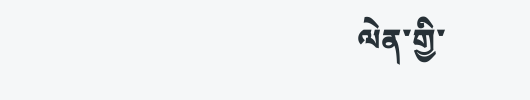ལེན་གྱི་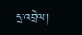དྲ་འབྲེལ།